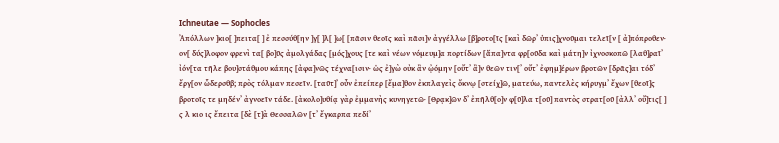Ichneutae — Sophocles
Ἀπόλλων ]κιο[ ]πειτα[ ] ἐ πεσσύθ[ην ]γ[ ]λ[ ]ω[ [πᾶσιν θεοῖς καὶ πᾶσι]ν ἀγγέλλω [β]ροτο[ῖς [καὶ δῶρʼ ὑπις]χνοῦμαι τελεῖ[ν [ ἀ]πόπροθεν· ον[ δύς]λοφον φρενὶ τα[ βο]ῦς ἀμολγάδας [μός]χους [τε καὶ νέων νόμευμ]α πορτίδων [ἅπα]ντα φρ[οῦδα καὶ μάτη]ν ἰχνοσκοπῶ [λαθ]ραῖʼ ἰόν[τα τῆλε βου]στάθμου κάπης [ἀφα]νῶς τέχνα[ισιν· ὡς ἐ]γὼ οὐκ ἂν ᾠόμην [οὔτʼ ἂ]ν θεῶν τιν[ʼ οὔτʼ ἐφημ]έρων βροτῶν [δρᾶς]αι τόδʼ ἔργ[ον ὧδερσθβ; πρὸς τόλμαν πεσεῖν. [ταῦτ]ʼ οὖν ἐπείπερ [ἔμα]θον ἐκπλαγεὶς ὄκνῳ [στείχ]ῶ, ματεύω, παντελὲς κήρυγμʼ ἔχων [θεοῖ]ς βροτοῖς τε μηδένʼ ἀγνοεῖν τάδε. [ἀκολο]υθίᾳ γὰρ ἐμμανὴς κυνηγετῶ· [Θρᾳκ]ῶν δʼ ἐπῆλθ[ο]ν φ[ῦ]λα τ[οῦ] παντὸς στρατ[οῦ [ἀλλʼ οὔ]τις[ ] ς λ κιο ις ἔπειτα [δὲ [τ]ὰ Θεσσαλῶν [τʼ ἔγκαρπα πεδίʼ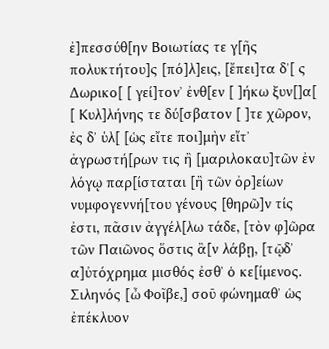ἐ]πεσσύθ[ην Βοιωτίας τε γ[ῆς πολυκτήτου]ς [πό]λ]εις, [ἔπει]τα δʼ[ ς Δωρικο[ [ γεί]τονʼ ἐνθ[εν [ ]ήκω ξυν[]α[ [ Κυλ]λήνης τε δύ[σβατον [ ]τε χῶρον, ἐς δʼ ὑλ[ [ὡς εἴτε ποι]μὴν εἴτʼ ἀγρωστή[ρων τις ἢ [μαριλοκαυ]τῶν ἐν λόγῳ παρ[ίσταται [ἢ τῶν ὀρ]είων νυμφογεννή[του γένους [θηρῶ]ν τίς ἐστι, πᾶσιν ἀγγέλ[λω τάδε, [τὸν φ]ῶρα τῶν Παιῶνος ὅστις ἂ[ν λάβῃ, [τῷδʼ α]ὐτόχρημα μισθός ἐσθʼ ὁ κε[ίμενος. Σιληνός [ὦ Φοῖβε,] σοῦ φώνημαθʼ ὡς ἐπέκλυον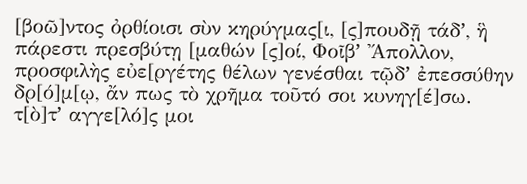[βοῶ]ντος ὀρθίοισι σὺν κηρύγμας[ι, [ς]πουδῇ τάδʼ, ἣ πάρεστι πρεσβύτῃ [μαθών [ς]οί, Φοῖβʼ Ἄπολλον, προσφιλὴς εὐε[ργέτης θέλων γενέσθαι τῷδʼ ἐπεσσύθην δρ[ό]μ[ῳ, ἄν πως τὸ χρῆμα τοῦτό σοι κυνηγ[έ]σω. τ[ὸ]τʼ αγγε[λό]ς μοι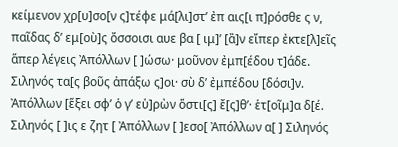κείμενον χρ[υ]σο[ν ς]τέφε μά[λι]στʼ ἐπ αις[ι π]ρόσθε ς ν, παῖδας δʼ εμ[οὺ]ς ὄσσοισι αυε βα [ ιμ]ʼ [ἂ]ν εἴπερ ἐκτε[λ]εῖς ἅπερ λέγεις Ἀπόλλων [ ]ώσω· μοῦνον ἐμπ[έδου τ]άδε. Σιληνός τα[ς βοῦς ἀπάξω ς]οι· σὺ δʼ ἐμπέδου [δόσι]ν. Ἀπόλλων [ἕξει σφʼ ὁ γʼ εὑ]ρὼν ὅστι[ς] ἔ[ς]θʼ· ἑτ[οῖμ]α δ[έ. Σιληνός [ ]ις ε ζητ [ Ἀπόλλων [ ]εσο[ Ἀπόλλων α[ ] Σιληνός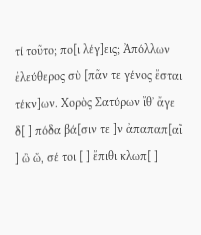τί τοῦτο; πο[ι λέγ]εις; Ἀπόλλων ἐλεύθερος σὺ [πᾶν τε γένος ἔσται τέκν]ων. Χορὸς Σατύρων ἴθʼ ἄγε δ[ ] πόδα βά[σιν τε ]ν ἀπαπαπ[αῖ ] ὢ ὤ, σέ τοι [ ] ἔπιθι κλωπ[ ]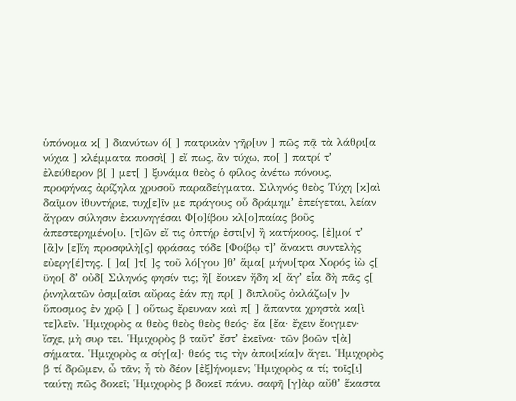ὑπόνομα κ[ ] διανύτων ό[ ] πατρικὰν γῆρ[υν ] πῶς πᾷ τὰ λάθρι[α νύχια ] κλέμματα ποσσὶ[ ] εἴ πως, ἂν τύχω, πο[ ] πατρί τʼ ἐλεύθερον β[ ] μετ[ ] ξυνάμα θεὸς ὁ φίλος ἀνέτω πόνους, προφήνας ἀρίζηλα χρυσοῦ παραδείγματα. Σιληνός θεὸς Τύχη [κ]αὶ δαῖμον ἰθυντήριε, τυχ[ε]ῖν με πράγους οὗ δράμημʼ ἐπείγεται, λείαν ἄγραν σύλησιν ἐκκυνηγέσαι Φ[ο]ίβου κλ[ο]παίας βοῦς ἀπεστερημένο[υ. [τ]ῶν εἴ τις ὀπτήρ ἐστι[ν] ἢ κατήκοος, [ἐ]μοί τʼ [ἂ]ν [ε]ἴη προσφιλὴ[ς] φράσας τόδε [Φοίβῳ τ]ʼ ἄνακτι συντελὴς εὐεργ[έ]της. [ ]α[ ]τ[ ]ς τοῦ λό[γου ]θʼ ἅμα[ μήνυ[τρα Χορός ἰὼ ς[ ϋηο[ δʼ οὐδ[ Σιληνός φησίν τις; ἢ[ ἔοικεν ἤδη κ[ ἄγʼ εἷα δὴ πᾶς ς[ ῥινηλατῶν ὀσμ[αῖσι αὔρας ἐάν πῃ πρ[ ] διπλοῦς ὀκλάζω[ν ]ν ὕποσμος ἐν χρῷ [ ] οὕτως ἔρευναν καὶ π[ ] ἅπαντα χρηστὰ κα[ὶ τε]λεῖν. Ἡμιχορὸς α θεὸς θεὸς θεὸς θεός· ἔα [ἔα· ἔχειν ἔοιγμεν· ἴσχε, μὴ συρ τει. Ἡμιχορὸς β ταῦτʼ ἔστʼ ἐκεῖνα· τῶν βοῶν τ[ὰ] σήματα. Ἡμιχορὸς α σίγ[α]· θεός τις τὴν ἀποι[κία]ν ἄγει. Ἡμιχορὸς β τί δρῶμεν, ὦ τᾶν; ἦ τὸ δέον [ἐξ]ήνομεν; Ἡμιχορὸς α τί; τοῖς[ι] ταύτῃ πῶς δοκεῖ; Ἡμιχορὸς β δοκεῖ πάνυ. σαφῆ [γ]ὰρ αὔθʼ ἕκαστα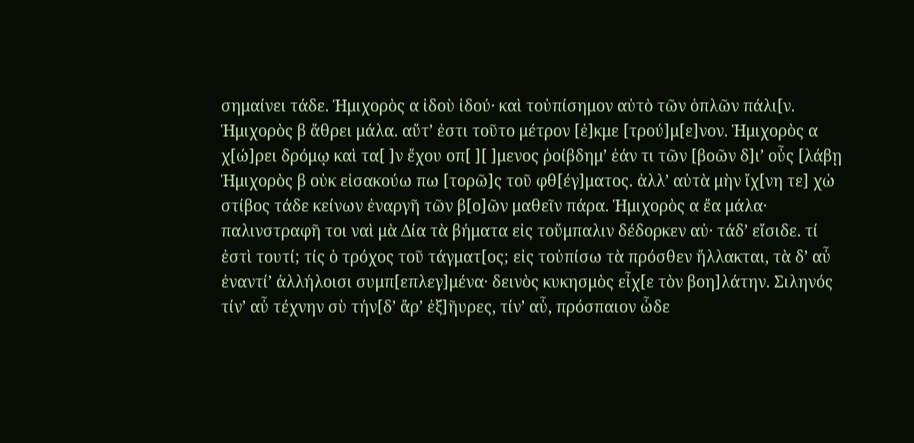σημαίνει τάδε. Ἡμιχορὸς α ἰδοὺ ἰδού· καὶ τοὐπίσημον αὐτὸ τῶν ὁπλῶν πάλι[ν. Ἡμιχορὸς β ἄθρει μάλα. αὔτʼ ἐστι τοῦτο μέτρον [ἐ]κμε [τρού]μ[ε]νον. Ἡμιχορὸς α χ[ώ]ρει δρόμῳ καὶ τα[ ]ν ἔχου οπ[ ][ ]μενος ῥοίβδημʼ ἐάν τι τῶν [βοῶν δ]ιʼ οὖς [λάβῃ Ἡμιχορὸς β οὐκ εἰσακούω πω [τορῶ]ς τοῦ φθ[έγ]ματος. ἀλλʼ αὐτὰ μὴν ἴχ[νη τε] χὠ στίβος τάδε κείνων ἐναργῆ τῶν β[ο]ῶν μαθεῖν πάρα. Ἡμιχορὸς α ἔα μάλα· παλινστραφῆ τοι ναὶ μὰ Δία τὰ βήματα εἰς τοὔμπαλιν δέδορκεν αὐ· τάδʼ εἴσιδε. τί ἐστὶ τουτί; τίς ὁ τρόχος τοῦ τάγματ[ος; εἰς τοὐπίσω τὰ πρόσθεν ἤλλακται, τὰ δʼ αὖ ἐναντίʼ ἀλλήλοισι συμπ[επλεγ]μένα· δεινὸς κυκησμὸς εἶχ[ε τὸν βοη]λάτην. Σιληνός τίνʼ αὖ τέχνην σὺ τήν[δʼ ἄρʼ ἐξ]ῆυρες, τίνʼ αὖ, πρόσπαιον ὧδε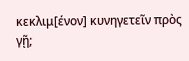κεκλιμ[ένον] κυνηγετεῖν πρὸς γῇ;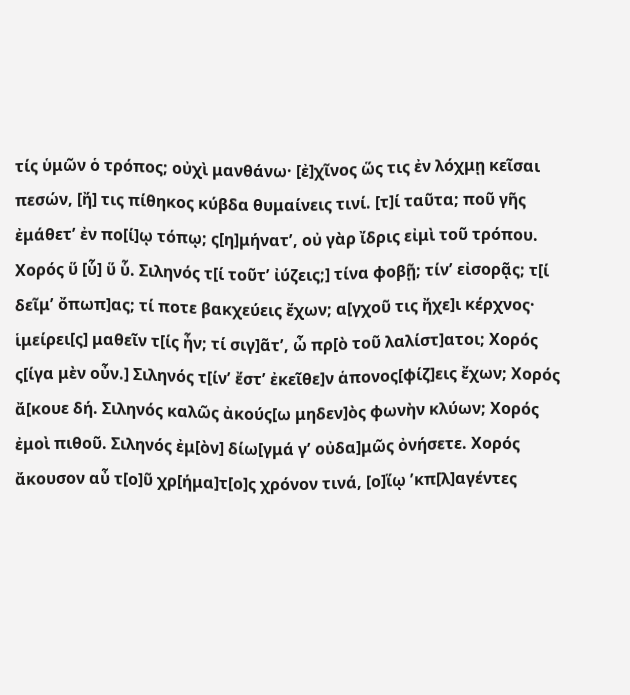τίς ὑμῶν ὁ τρόπος; οὐχὶ μανθάνω· [ἐ]χῖνος ὥς τις ἐν λόχμῃ κεῖσαι πεσών, [ἤ] τις πίθηκος κύβδα θυμαίνεις τινί. [τ]ί ταῦτα; ποῦ γῆς ἐμάθετʼ ἐν πο[ί]ῳ τόπῳ; ς[η]μήνατʼ, οὐ γὰρ ἴδρις εἰμὶ τοῦ τρόπου. Χορός ὕ [ὗ] ὕ ὗ. Σιληνός τ[ί τοῦτʼ ἰύζεις;] τίνα φοβῇ; τίνʼ εἰσορᾷς; τ[ί δεῖμʼ ὄπωπ]ας; τί ποτε βακχεύεις ἔχων; α[γχοῦ τις ἤχε]ι κέρχνος· ἱμείρει[ς] μαθεῖν τ[ίς ἦν; τί σιγ]ᾶτʼ, ὦ πρ[ὸ τοῦ λαλίστ]ατοι; Χορός ς[ίγα μὲν οὖν.] Σιληνός τ[ίνʼ ἔστʼ ἐκεῖθε]ν ἁπονος[φίζ]εις ἔχων; Χορός ἄ[κουε δή. Σιληνός καλῶς ἀκούς[ω μηδεν]ὸς φωνὴν κλύων; Χορός ἐμοὶ πιθοῦ. Σιληνός ἐμ[ὸν] δίω[γμά γʼ οὐδα]μῶς ὀνήσετε. Χορός ἄκουσον αὖ τ[ο]ῦ χρ[ήμα]τ[ο]ς χρόνον τινά, [ο]ἵῳ ʼκπ[λ]αγέντες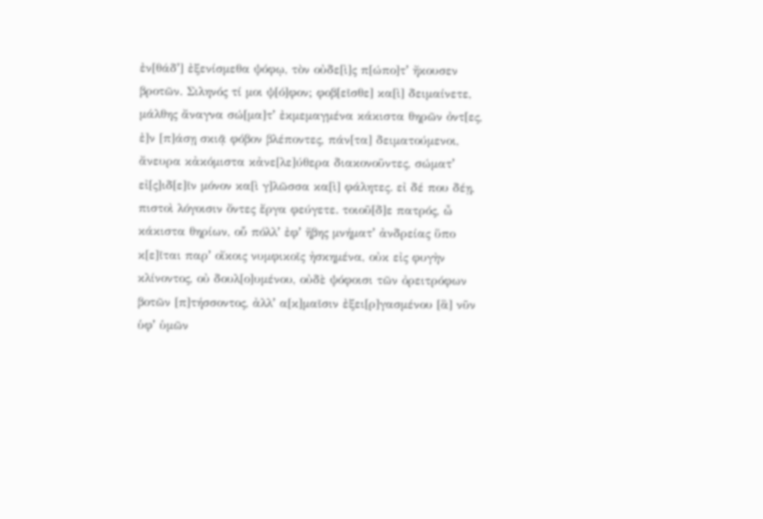ἐν[θάδʼ] ἐξενίσμεθα ψόφῳ, τὸν οὐδε[ὶ]ς π[ώπο]τʼ ἤκουσεν βροτῶν. Σιληνός τί μοι ψ[ό]φον; φοβ[εῖσθε] κα[ὶ] δειμαίνετε, μάλθης ἄναγνα σώ[μα]τʼ ἐκμεμαγμένα κάκιστα θηρῶν ὀντ[ες, ἐ]ν [π]άσῃ σκιᾷ φόβον βλέποντες, πάν[τα] δειματούμενοι, ἄνευρα κἀκόμιστα κἀνε[λε]ύθερα διακονοῦντες, σώματʼ εἰ[ς]ιδ[ε]ῖν μόνον κα[ὶ γ]λῶσσα κα[ὶ] φάλητες. εἰ δέ που δέῃ, πιστοὶ λόγοισιν ὄντες ἔργα φεύγετε. τοιοῦ[δ]ε πατρός, ὦ κάκιστα θηρίων, οὗ πόλλʼ ἐφʼ ἥβης μνήματʼ ἀνδρείας ὕπο κ[ε]ῖται παρʼ οἴκοις νυμφικοῖς ἠσκημένα, οὐκ εἰς φυγὴν κλίνοντος, οὐ δουλ[ο]υμένου, οὐδὲ ψόφοισι τῶν ὀρειτρόφων βοτῶν [π]τήσσοντος, ἀλλʼ α[κ]μαῖσιν ἐξει[ρ]γασμένου [ἃ] νῦν ὑφʼ ὑμῶν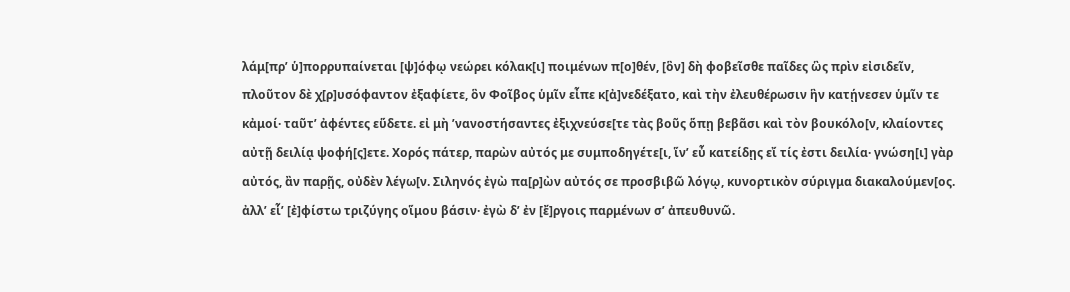λάμ[πρʼ ὑ]πορρυπαίνεται [ψ]όφῳ νεώρει κόλακ[ι] ποιμένων π[ο]θέν, [ὃν] δὴ φοβεῖσθε παῖδες ὣς πρὶν εἰσιδεῖν, πλοῦτον δὲ χ[ρ]υσόφαντον ἐξαφίετε, ὃν Φοῖβος ὑμῖν εἶπε κ[ἀ]νεδέξατο, καὶ τὴν ἐλευθέρωσιν ἣν κατῄνεσεν ὑμῖν τε κἀμοί· ταῦτʼ ἀφέντες εὕδετε. εἰ μὴ ʼνανοστήσαντες ἐξιχνεύσε[τε τὰς βοῦς ὅπῃ βεβᾶσι καὶ τὸν βουκόλο[ν, κλαίοντες αὐτῇ δειλίᾳ ψοφή[ς]ετε. Χορός πάτερ, παρὼν αὐτός με συμποδηγέτε[ι, ἵνʼ εὖ κατείδῃς εἴ τίς ἐστι δειλία· γνώση[ι] γὰρ αὐτός, ἂν παρῇς, οὐδὲν λέγω[ν. Σιληνός ἐγὼ πα[ρ]ὼν αὐτός σε προσβιβῶ λόγῳ, κυνορτικὸν σύριγμα διακαλούμεν[ος. ἀλλʼ εἷʼ [ἐ]φίστω τριζύγης οἵμου βάσιν· ἐγὼ δʼ ἐν [ἔ]ργοις παρμένων σʼ ἀπευθυνῶ.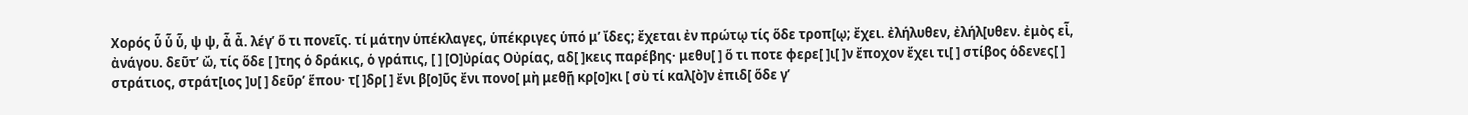Χορός ὗ ὗ ὗ, ψ ψ, ἆ ἆ. λέγʼ ὅ τι πονεῖς. τί μάτην ὑπέκλαγες, ὑπέκριγες ὑπό μʼ ἴδες; ἔχεται ἐν πρώτῳ τίς ὅδε τροπ[ῳ; ἔχει. ἐλήλυθεν, ἐλήλ[υθεν. ἐμὸς εἶ, ἀνάγου. δεῦτʼ ὤ, τίς ὅδε [ ]της ὁ δράκις, ὁ γράπις, [ ] [Ο]ὐρίας Οὐρίας, αδ[ ]κεις παρέβης· μεθυ[ ] ὅ τι ποτε φερε[ ]ι[ ]ν ἔποχον ἔχει τι[ ] στίβος ὁδενες[ ] στράτιος, στράτ[ιος ]υ[ ] δεῦρʼ ἕπου· τ[ ]δρ[ ] ἔνι β[ο]ῦς ἔνι πονο[ μὴ μεθῇ κρ[ο]κι [ σὺ τί καλ[ὸ]ν ἐπιδ[ ὅδε γʼ